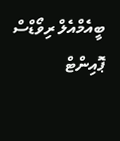ބީއެމްއެލް ރިވޯޑްސް ޕޮއިންޓް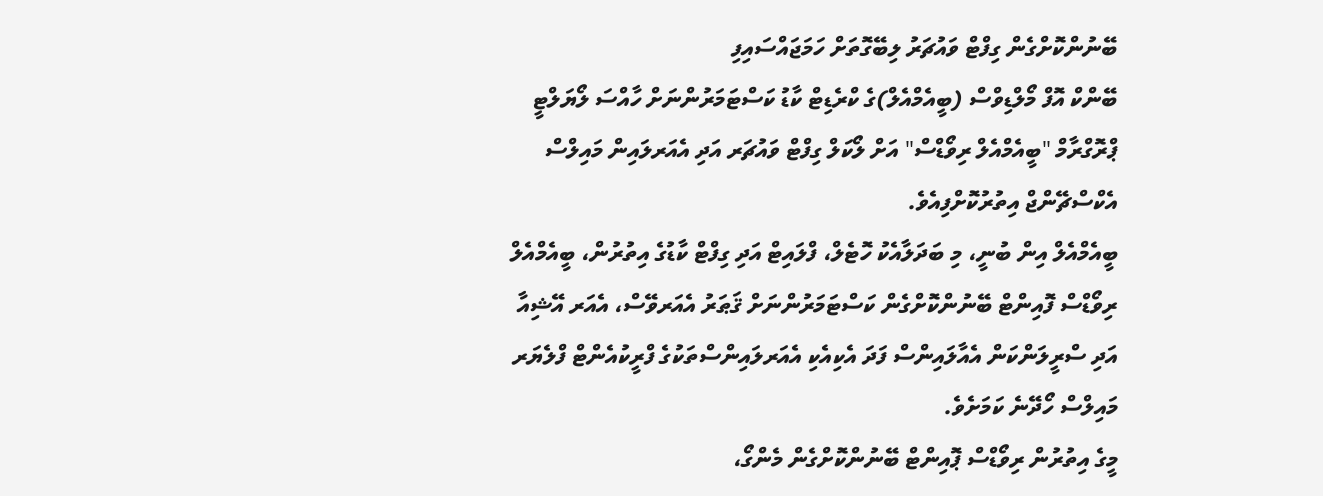ބޭނުންކޮށްގެން ގިފްޓް ވައުޗަރު ލިބޭގޮތަށް ހަމަޖައްސައިފި
ބޭންކް އޮފް މޯލްޑިވްސް (ބީއެމްއެލް)ގެ ކްރެޑިޓް ކާޑު ކަސްޓަމަރުންނަށް ހާއްސަ ލޯޔަލްޓީ ޕްރޮގްރާމް "ބީއެމްއެލް ރިވޯޑްސް" އަށް ލޯކަލް ގިފްޓް ވައުޗަރ އަދި އެއަރލައިން މައިލްސް އެކްސްޗޭންޖް އިތުރުކޮށްފިއެވެ.
ބީއެމްއެލް އިން ބުނީ، މި ބަދަލާއެކު ހޮޓެލް، ފްލައިޓް އަދި ގިފްޓް ކާޑުގެ އިތުރުން، ބީއެމްއެލް ރިވޯޑްސް ފޮއިންޓް ބޭނުންކޮށްގެން ކަސްޓަމަރުންނަށް ޤަޠަރު އެއަރވޭސް، އެއަރ އޭޝިއާ އަދި ސްރީލަންކަން އެއާލައިންސް ފަދަ އެކިއެކި އެއަރލައިންސްތަކުގެ ފްރީކުއެންޓް ފްލެޔަރ މައިލްސް ހޯދޭނެ ކަމަށެވެ.
މީގެ އިތުރުން ރިވޯޑްސް ޕޮއިންޓް ބޭނުންކޮށްގެން މެންގޯ،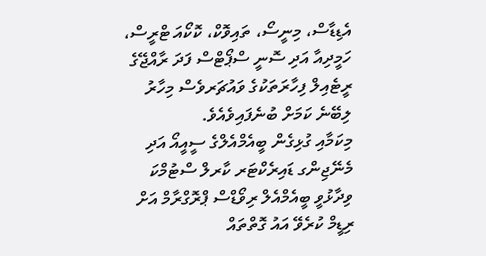އެޑިޑާސް، މިނީސޯ، ތައިވޮކް، ކޮކޯއަ ޓްރީސް، ހަމީދިއާ އަދި ސޮނީ ސްޕޯޓްސް ފަދަ ރާއްޖޭގެ ރީޓެއިލް ފިހާރަތަކުގެ ވައުޗަރވެސް މިހާރު ލިބޭނެ ކަމަށް ބުނެފައިވެއެވެ.
މިކަމާއި ގުޅިގެން ބީއެމްއެލްގެ ސީއީއޯ އަދި މެނޭޖިންގ ޑައިރެކްޓަރ ކާރލް ސްޓުމްކަ ވިދާޅުވީ ބީއެމްއެލް ރިވޯޑްސް ޕްރޮގްރާމް އަށް ރިޑީމް ކުރެވޭ އައު ގޮތްތައް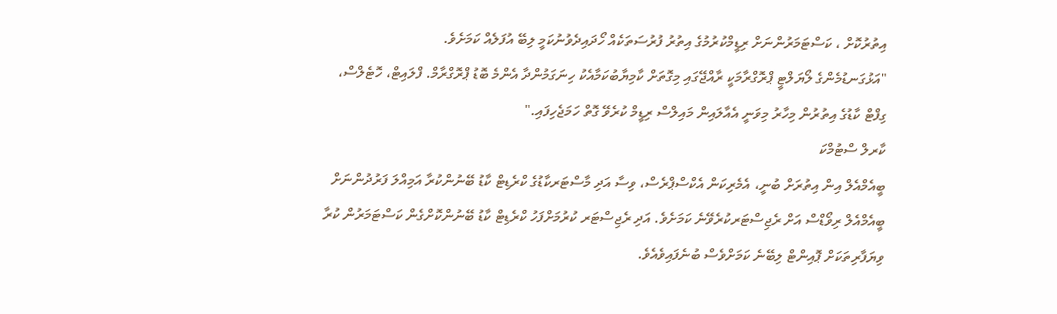އިތުރުކޮށް ، ކަސްޓަމަރުންނަށް ރިޑީމްކުރުމުގެ އިތުރު ފުރުސަތަކެއް ހޯދައިދެވުނުކަމީ ލިބޭ އުފަލެއް ކަމަށެވެ.
"އަޅުގަނޑުމެންގެ ލޯޔަލްޓީ ޕްރޮގްރާމަކީ ރާއްޖޭގައި މިގޮތަށް ކާމިޔާބުކަމާއެކު ހިނަގަމުންދާ އެންމެ ބޮޑު ޕްރޮގްރާމް. ފްލައިޓް، ހޮޓެލްސް، ގިފްޓް ކާޑުގެ އިތުރުން މިހާރު މިވަނީ އެއާލައިން މައިލްސް ރިޑީމް ކުރެވޭ ގޮތް ހަމަޖެހިފައި."
ކާރލް ސްޓުމްކަ
ބީއެމްއެލް އިން އިތުރަށް ބުނީ، އެމެރިކަން އެކްސްޕްރެސް، ވިސާ އަދި މާސްޓަރކާޑުގެ ކްރެޑިޓް ކާޑު ބޭނުންކުރާ އަމިއްލަ ފަރުދުންނަށް ބީއެމްއެލް ރިވޯޑްސް އަށް ރެޖިސްޓަރކުރެވޭނެ ކަމަށެވެ. އަދި ރެޖިސްޓަރ ކުރުމަށްފަހު ކްރެޑިޓް ކާޑު ބޭނުންކޮށްގެން ކަސްޓަމަރުން ކުރާ ވިޔަފާރިތަކަށް ޕޮއިންޓް ލިބޭނެ ކަމަށްވެސް ބުނެފައިވެއެވެ.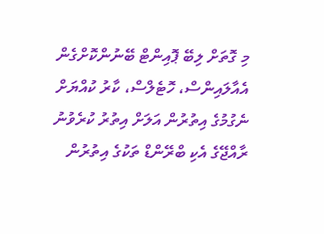މި ގޮތަށް ލިބޭ ޕޮއިންޓް ބޭނުންކޮށްގެން އެއާލައިންސް، ހޮޓެލްސް، ކާރު ކުއްޔަށް ނެގުމުގެ އިތުރުން އަލަށް އިތުރު ކުރެވުނު ރާއްޖޭގެ އެކި ބްރޭންޑް ތަކުގެ އިތުރުން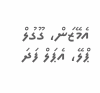އެމޭޒަން، ގޫގުލް ޕްލޭ، އެޕަލް ފަދަ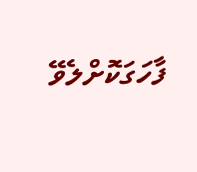ފާހަގަކޮށްލެވޭ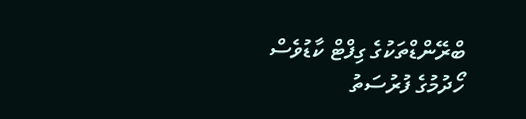ބްރޭންޑްތަކުގެ ގިފްޓް ކާޑުވެސް ހޯދުމުގެ ފުރުސަތު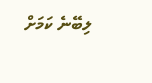ލިބޭނެ ކަމަށް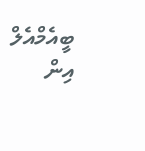ބީއެމްއެލް އިން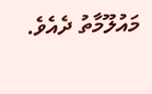މައުލޫމާތު ދެއެވެ.